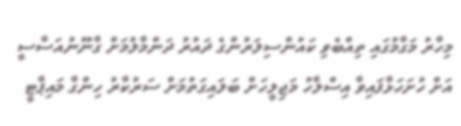މިހާރު މަގާމުގައި ތިއްބެވި ކައުންސިލަރުންގެ ދައުރު ދަންމާލުމަށް ގާނޫނުއަސާސީ އަށް ހުށަހަޅާފައިވާ އިސްލާހު މަޖިލީހަށް ބަލައިގަތުމަށް ސަރުކާރު ހިންގާ މައިޕާޓީ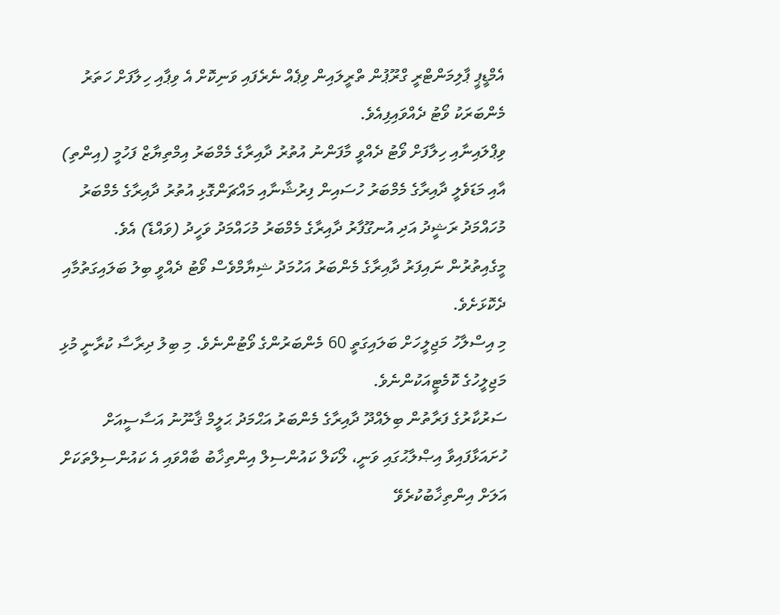އެމްޑީޕީ ޕާލިމަންޓްރީ ގްރޫޕުން ތްރީލައިން ވިޕެއް ނެރެފައި ވަނިކޮށް އެ ވިޕާއި ހިލާފަށް ހަތަރު މެންބަރަކު ވޯޓު ދެއްވައިފިއެވެ.
ވިޕްލައިނާއި ހިލާފަށް ވޯޓު ދެއްވީ މާފަންނު އުތުރު ދާއިރާގެ މެމްބަރު އިމްތިޔާޒް ފަހުމީ (އިންތި) އާއި މަޑަވެލީ ދާއިރާގެ މެމްބަރު ހުސައިން ފިރުޝާނާއި މައްޗަންގޮޅި އުތުރު ދާއިރާގެ މެމްބަރު މުހައްމަދު ރަޝީދު އަދި އުނގޫފާރު ދާއިރާގެ މެމްބަރު މުހައްމަދު ވަހީދު (ވައްޑެ) އެވެ. މީގެއިތުރުން ނައިފަރު ދާއިރާގެ މެންބަރު އަހުމަދު ޝިޔާމްވެސް ވޯޓު ދެއްވީ ބިލު ބަލައިގަތުމާއި ދެކޮޅަށެވެ.
މި އިސްލާހު މަޖިލީހަށް ބަލައިގަތީ 60 މެންބަރުންގެ ވޯޓުންނެވެ. މި ބިލު ދިރާސާ ކުރާނީ މުޅި މަޖިލީހުގެ ކޮމެޓީއަކުންނެވެ.
ސަރުކާރުގެ ފަރާތުން ބިލެއްދޫ ދާއިރާގެ މެންބަރު އަޙްމަދު ޙަލީމް ޤާނޫނު އަސާސީއަށް ހުށައަޅާފައިވާ އިޞްލާޙުގައި ވަނީ، ލޯކަލް ކައުންސިލް އިންތިޚާބު ބާއްވައި އެ ކައުންސިލްތަކަށް އަލަށް އިންތިޚާބުކުރެވޭ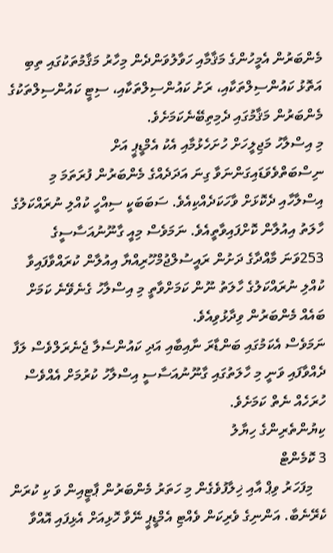މެންބަރުން އެމީހުންގެ މަޤާމާއި ހަވާލުވަންދެން މިހާރު މަޤާމުތަކުގައި ތިބި އަތޮޅު ކައުންސިލްތަކާއި، ރަށު ކައުންސިލްތަކާއި، ސިޓީ ކައުންސިލްތަކުގެ މެންބަރުން މަޤާމުގައި ދެމިތިބޭނެކަމަށެވެ.
މި އިސްލާހު މަޖިލީހަށް ހުށަހެޅުމާއި އެކު އެމްޑީޕީ އަށް ނިސްބަތްވެވަޑައިގަންނަވާ ގިނަ އަދަދެއްގެ މެންބަރުން ފުރަތަމަ މި އިސްލާހާއި ދެކޮޅަށް ވާހަކަދެއްކިއެވެ. ސަބަބަކީ ސިއްހީ ކުއްލި ނުރައްކަލުގެ ހާލަތު އިއުލާން ކޮށްފައިވާތީއެވެ. ނަމަވެސް މިއީ ގާނޫނުއަސާސީގެ 253ވަނަ މާއްދާގެ ދަށުން ރައީސުލްޖުމްހޫރިއްޔާ އިއުލާން ކުރައްވާފައިވާ ކުއްލި ނުރައްކަލުގެ ހާލަތު ނޫން ކަމަށްވާތީ މި އިސްލާހު ގެނެވޭނެ ކަމަށް ބައެއް މެންބަރުން ވިދާޅުވިއެވެ.
ނަމަވެސް އެކަމުގައި ބަންޑާރަ ނާއިބާއި އަދި ކައުންސެލާ ޖެނެރަލްވެސް ލަފާ ދެއްވާފައި ވަނީ މި ހާލަތުގައި ގާނޫނުއަސާސީ އިސްލާހު ކުރުމަށް އެއްވެސް ހުރަހެއް ނެތް ކަމަށެވެ.
ކިޔުންތެރިންގެ ހިޔާލު
3 ކޮމެންޓް
    މިފަހަރު ވިޕް އާއި ޚިލާފުވެގެން މި ހަތަރު މެންބަރުން ޕާޓީއިން ވަ ކި ކުރަން ކެރޭނެބާ. އަންނިގެ ވެރިކަން ވެއްޓި އެމްޑީޕީ ނޭވާ ހޮޅިއަށް އެޅިފައި އޮއްވާ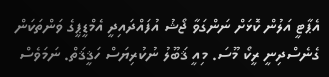އެޕާޓީ އަލުން ކޮޅަށް ނަންގަވާ ޖޯޝު އުފައްދައިދީ އެމްޑީޕީގެ ވަންތަކަން ގެނެސްދިނީ ރީކޯ މޫސަ. މިއީ ޤަބޫލު ނުކުރިޔަސް ހަޤީޤަތް. ނަމަވެސް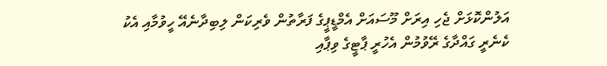އަލުންކޮޅަށް ޖެހި އިރަށް މޫސައަށް އެމްޑީޕީގެ ފަރާތުން ވެރިކަން ލިބިދާނެއޭ ހީވުމާއި އެކު ކެނެރީ ގައްދާގެ ރޭވުމުން އެހުރީ ޕާޓީގެ ވިޕާއި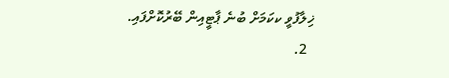ޚިލާފުވީ ކކަމަށް ބުނެ ޕާޓީއިން ބޭރުކޮށްފައި.
  2.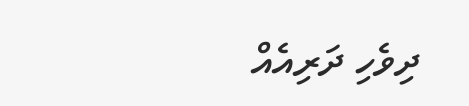ދިވެހި ދަރިއެއް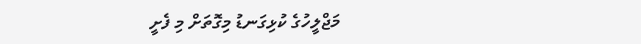މަޖްލީހުގެ ކުޅިގަނޑު މިގޮތަށް މި ފެށީ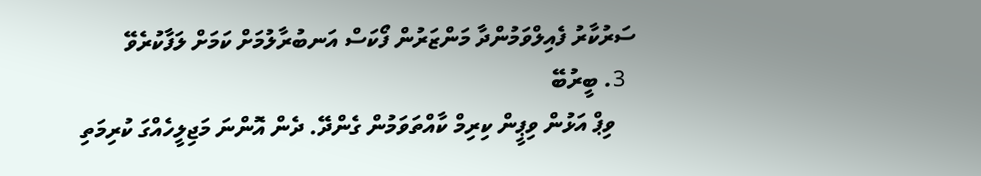ސަރުކާރު ފެއިލްވަމުންދާ މަންޒަރުން ފޯކަސް އަނބުރާލުމަށް ކަމަށް ލަފާކުރެވޭ
  3. ބީރުބޭ
    ވިޕް އަޅުން ވިޕީން ކިރިމް ކާއްތަވަމުން ގެންދޭ. ދެން އޮންނަ މަޖިލީހެއްގަ ކުރިމަތި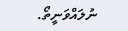ނުލައްވަނީތޯ.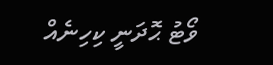ވޯޓު ޙޮދަނީ ކިހިނެއް